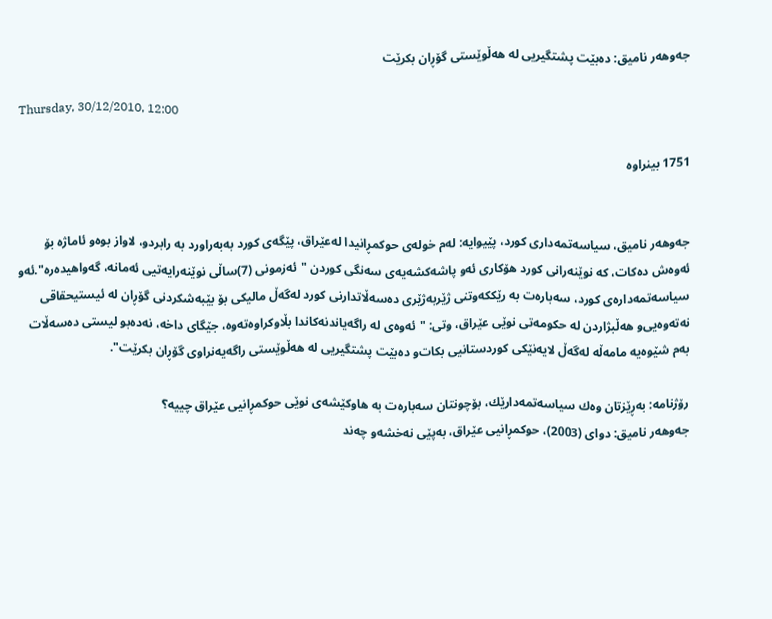جه‌وهه‌ر نامیق: ده‌بێت پشتگیریی‌ له‌ هه‌ڵوێستی گۆڕان بكرێت

Thursday, 30/12/2010, 12:00

1751 بینراوە


جه‌وهه‌ر نامیق، سیاسه‌تمه‌داری‌ كورد، پێیوایه‌: له‌م خوله‌ی‌ حوكمڕانیدا له‌عێراق، پێگه‌ی‌ كورد به‌به‌راورد به‌ رابردو، لاواز بوه‌‌و ئاماژه‌ بۆ ئه‌وه‌ش ده‌كات، كه‌ نوێنه‌رانی‌ كورد هۆكاری‌ ئه‌و پاشه‌كشه‌یه‌ی‌ سه‌نگی‌ كوردن "ئه‌زمونی (7)ساڵی نوێنه‌رایه‌تیی ئه‌مانه‌، گه‌واهیده‌ره‌".ئه‌و سیاسه‌تمه‌داره‌ی‌ كورد، سه‌باره‌ت به‌ رێككه‌وتنی‌ ژێربه‌ژێری‌ ده‌سه‌ڵاتدارنی‌ كورد له‌گه‌ڵ‌ مالیكی‌ بۆ بێبه‌شكردنی‌ گۆڕان له‌ ئیستیحقاقی‌ نه‌ته‌وه‌یی‌‌و هه‌ڵبژاردن له‌ حكومه‌تی‌ نوێی‌ عێراق، وتی‌: "ئه‌وه‌ی له‌ راگه‌یاندنه‌كاندا بڵاوكراوه‌ته‌وه‌، جێگای داخه‌، نه‌ده‌بو لیستی ده‌سه‌ڵات به‌م شێوه‌یه‌ مامه‌ڵه‌ له‌گه‌ڵ‌ لایه‌نێكی كوردستانیی بكات‌و ده‌بێت پشتگیریی‌ له‌ هه‌ڵوێستی راگه‌یه‌نراوی گۆڕان بكرێت".

رۆژنامه‌: به‌ڕێزتان وه‌ك سیاسه‌تمه‌دارێك، بۆچونتان سه‌باره‌ت به‌ هاوكێشه‌ی‌ نوێی‌ حوكمڕانیی‌ عێراق چییه‌؟
جه‌وهه‌ر نامیق: دوای (2003)، حوكمڕانیی عێراق، به‌پێی نه‌خشه‌‌و چه‌ند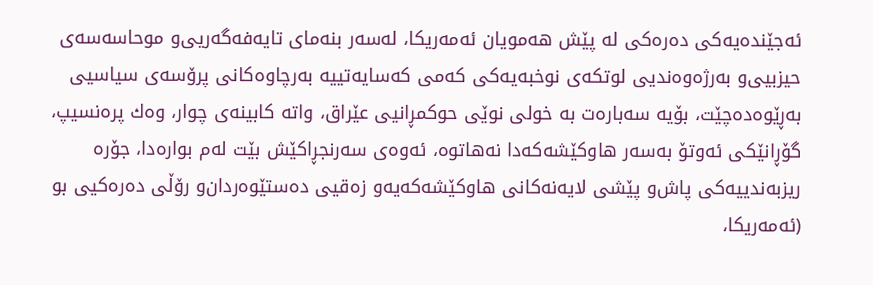ئه‌جێنده‌یه‌كی ده‌ره‌كی له‌ پێش هه‌مویان ئه‌مه‌ریكا، له‌سه‌ر بنه‌مای تایه‌فه‌گه‌ریی‌و موحاسه‌سه‌ی حیزبیی‌و به‌رژه‌وه‌ندیی لوتكه‌ی نوخبه‌یه‌كی كه‌می كه‌سایه‌تییه‌ به‌رچاوه‌كانی پرۆسه‌ی سیاسیی به‌ڕێوه‌ده‌چێت، بۆیه‌ سه‌باره‌ت به‌ خولی نوێی‌ حوكمڕانیی عێراق، واته‌ كابینه‌ی چوار، وه‌ك پره‌نسیپ، گۆڕانێكی ئه‌وتۆ به‌سه‌ر هاوكێشه‌كه‌دا نه‌هاتوه‌، ئه‌وه‌ی سه‌رنجڕاكێش بێت له‌م بواره‌دا، جۆره‌ ریزبه‌ندییه‌كی پاش‌و پێشی لایه‌نه‌كانی هاوكێشه‌كه‌یه‌و زه‌قیی ده‌ستێوه‌ردان‌و رۆڵی ده‌ره‌كیی بو (ئه‌مه‌ریكا،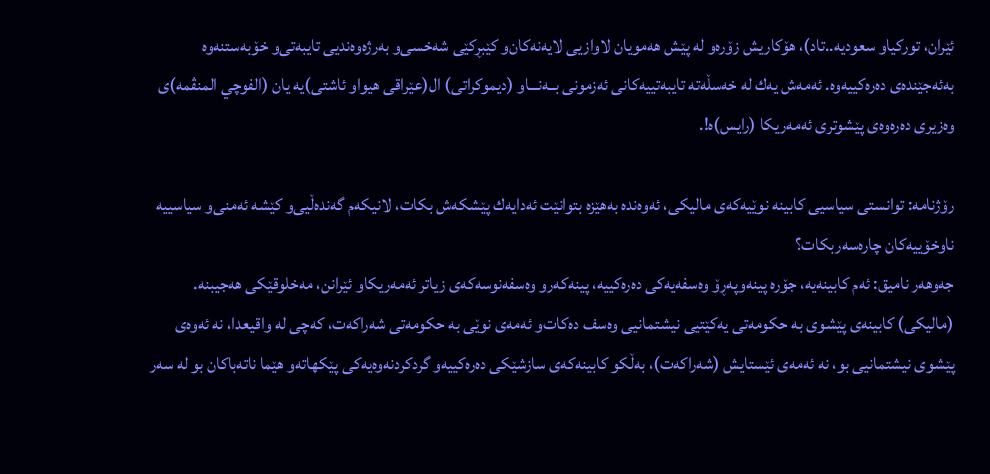ئێران، توركیا‌و سعودیه‌..تاد)، هۆكاریش زۆره‌‌و له‌ پێش هه‌مویان لاوازیی لایه‌نه‌كان‌و كێبڕكێی شه‌خسی‌و به‌رژه‌وه‌ندیی تایبه‌تی‌و خۆبه‌ستنه‌وه‌ به‌ئه‌جێنده‌ی ده‌ره‌كییه‌وه‌. ئه‌مه‌ش یه‌ك له‌ خه‌سڵه‌ته تایبه‌تییه‌كانی ئه‌زمونی بــه‌نـــاو (دیموكراتی) ال(عێراقی هیوا‌و ئاشتی)یه‌ یان (الفوچي المنڤمه‌)ی وه‌زیری ده‌ره‌وه‌ی پێشوتری ئه‌مه‌ریكا (رایس)ه‌!.

رۆژنامه‌: توانستی‌ سیاسیی‌ كابینه‌ نوێیه‌كه‌ی‌ مالیكی‌، ئه‌وه‌نده‌ به‌هێزه‌ بتوانێت ئه‌دایه‌ك پێشكه‌ش بكات، لانیكه‌م گه‌نده‌ڵیی‌‌و كێشه‌ ئه‌منی‌‌و سیاسییه‌ ناوخۆییه‌كان چاره‌سه‌ربكات؟
جه‌وهه‌ر نامیق: ئه‌م كابینه‌یه‌، جۆره‌ پینه‌وپه‌ڕۆ وه‌سفه‌یه‌كی ده‌ره‌كییه‌، پینه‌كه‌ر‌و وه‌سفه‌نوسه‌كه‌ی زیاتر ئه‌مه‌ریكا‌و ئێرانن، مه‌خلوقێكی هه‌جیبنه‌. (مالیكی) كابینه‌ی‌ پێشوی به‌ حكومه‌تی یه‌كێتیی نیشتمانیی وه‌سف ده‌كات‌و ئه‌مه‌ی نوێی به‌ حكومه‌تی شه‌راكه‌ت، كه‌چی له‌ واقیعدا، نه‌ ئه‌وه‌ی پێشوی نیشتمانیی بو، نه‌ ئه‌مه‌ی ئێستایش (شه‌راكه‌ت)، به‌ڵكو كابینه‌كه‌ی سازشێكی ده‌ره‌كییه‌‌و گردكردنه‌وه‌یه‌كی پێكهاته‌‌و هێما ناته‌باكان بو له‌ سه‌ر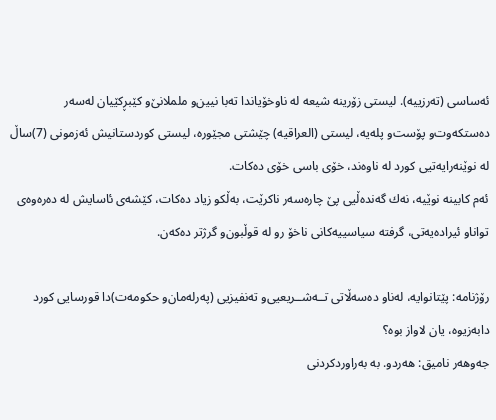ئه‌ساسی (ته‌رزییه‌). لیستی زۆرینه‌ شیعه‌ له‌ ناوخۆیاندا ته‌با نیین‌و ململانێ‌‌و كێبڕكێیان له‌سه‌ر ده‌ستكه‌وت‌و پۆست‌و پله‌یه‌، لیستی (العراقیه‌) چێشتی مجێوره‌، لیستی كوردستانیش ئه‌زمونی (7)ساڵ‌ له‌ نوێنه‌رایه‌تیی كورد له‌ ناوه‌ند، خۆی باسی خۆی ده‌كات.
ئه‌م كابینه‌ نوێیه‌، نه‌ك گه‌نده‌ڵیی پێ‌ چاره‌سه‌ر ناكرێت، به‌ڵكو زیاد ده‌كات، كێشه‌ی ئاسایش له‌ ده‌ره‌وه‌ی توانا‌و ئیراده‌یه‌تی، گرفته‌ سیاسییه‌كانی ناخۆ رو له‌ قوڵبون‌و گرژتر ده‌كه‌ن.

رۆژنامه‌: پێتانوایه‌، له‌ناو ده‌سه‌ڵاتی تــه‌شــریعیی‌و ته‌نفیزیی (په‌رله‌مان‌و حكومه‌ت)دا قورسایی كورد دابه‌زیوه‌، یان لاواز بوه‌؟
جه‌وهه‌ر نامیق: هه‌ردو. به به‌راوردكردنی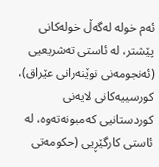ئه‌م خوله‌ له‌گه‌ڵ‌ خوله‌كانی پێشتر، له‌ ئاستی ته‌شریعیی (ئه‌نجومه‌نی نوێنه‌رانی عێراق)، كورسییه‌كانی لایه‌نی كوردستانیی كه‌مبونه‌ته‌وه‌، له‌ ئاستی كارگێڕیی (حكومه‌تی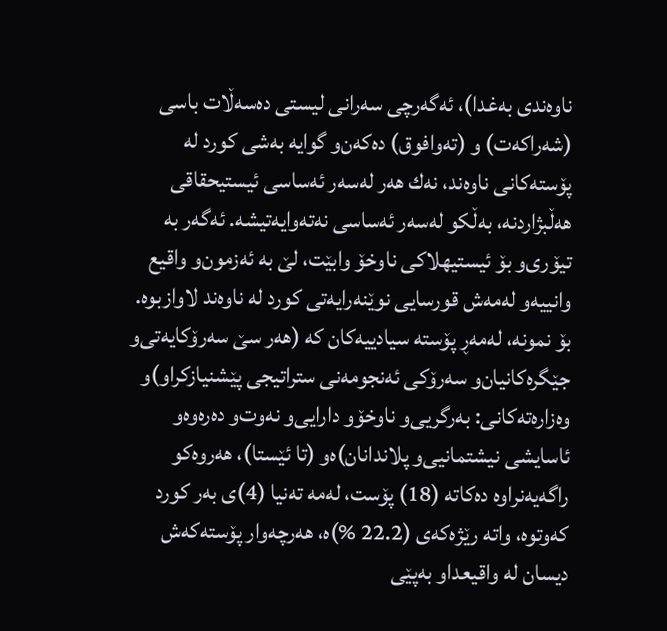ناوه‌ندی به‌غدا)، ئه‌گه‌رچی سه‌رانی لیستی ده‌سه‌ڵات باسی (شه‌راكه‌ت) و (ته‌وافوق) ده‌كه‌ن‌و گوایه‌ به‌شی كورد له‌ پۆسته‌كانی ناوه‌ند، نه‌ك هه‌ر له‌سه‌ر ئه‌ساسی ئیستیحقاقی هه‌ڵبژاردنه‌، به‌ڵكو له‌سه‌ر ئه‌ساسی نه‌ته‌وایه‌تیشه‌. ئه‌گه‌ر به‌ تیۆری‌و بۆ ئیستیهلاكی ناوخۆ وابێت، لێ به‌ ئه‌زمون‌و واقیع وانییه‌‌و له‌مه‌ش قورسایی نوێنه‌رایه‌تی كورد له‌ ناوه‌ند لاوازبوه‌. بۆ نمونه‌، له‌مه‌ڕ پۆسته‌ سیادییه‌كان كه‌ (هه‌ر سێ‌ سه‌رۆكایه‌تی‌و جێگره‌كانیان‌و سه‌رۆكی ئه‌نجومه‌نی ستراتیجی پێشنیازكراو)و وه‌زاره‌ته‌كانی: به‌رگریی‌و ناوخۆ‌و دارایی‌و نه‌وت‌و ده‌ره‌وه‌‌و ئاسایشی نیشتمانیی‌و پلاندانان)ه‌و (تا ئێستا)، هه‌روه‌كو راگه‌یه‌نراوه‌ ده‌كاته‌ (18) پۆست، له‌مه‌ ته‌نیا (4)ی به‌ر كورد كه‌وتوه‌، واته‌ رێژه‌كه‌ی (22.2 %)ه‌، هه‌رچه‌وار پۆسته‌كه‌ش دیسان له‌ واقیعدا‌و به‌پێی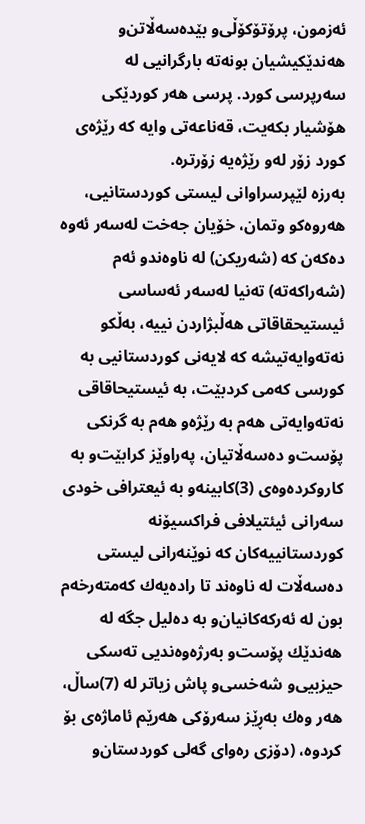ئه‌زمون، پرۆتۆكۆڵی‌و بێده‌سه‌ڵاتن‌و هه‌ندێكیشیان بونه‌ته‌ بارگرانیی له‌ سه‌رپرسی كورد. پرسی هه‌ر كوردێكی هۆشیار بكه‌یت، قه‌ناعه‌تی وایه‌ كه‌ رێژه‌ی كورد زۆر له‌و رێژه‌یه‌ زۆرتره‌.
به‌رزه‌ لێپرسراوانی لیستی كوردستانیی، هه‌روه‌كو وتمان، خۆیان جه‌خت له‌سه‌ر ئه‌وه‌ ده‌كه‌ن كه‌ (شه‌ریكن) له‌ ناوه‌ند‌و ئه‌م (شه‌راكه‌ته‌) ته‌نیا له‌سه‌ر ئه‌ساسی ئیستیحقاقاتی هه‌ڵبژاردن نییه‌، به‌ڵكو نه‌ته‌وایه‌تیشه‌ كه‌ لایه‌نی كوردستانیی به‌ كورسی كه‌می كردبێت، به‌ ئیستیحاقاقی نه‌ته‌وایه‌تی هه‌م به‌ رێژه‌‌و هه‌م به‌ گرنكی پۆست‌و ده‌سه‌ڵاتیان، په‌راوێز كرابێت‌و به‌ كاروكرده‌وه‌ی (3)كابینه‌‌و به‌ ئیعترافی خودی سه‌رانی ئیئتیلافی فراكسیۆنه‌ كوردستانییه‌كان كه‌ نوێنه‌رانی لیستی ده‌سه‌ڵات له‌ ناوه‌ند تا راده‌یه‌ك كه‌مته‌رخه‌م بون له‌ ئه‌ركه‌كانیان‌و به‌ ده‌لیل جگه‌ له‌ هه‌ندێك پۆست‌و به‌رژه‌وه‌ندیی ته‌سكی حیزبیی‌و شه‌خسی‌و پاش زیاتر له‌ (7)ساڵ‌، هه‌ر وه‌ك به‌ڕێز سه‌رۆكی هه‌رێم ئاماژه‌ی بۆ كردوه‌، (دۆزی ره‌وای گه‌لی كوردستان‌و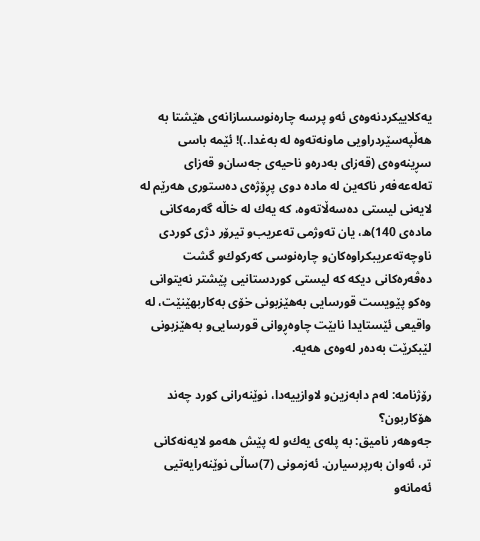یه‌كلاییكردنه‌وه‌ی ئه‌و پرسه‌ چاره‌نوسسازانه‌ی هێشتا به‌ هه‌ڵپه‌سێردراویی ماونه‌ته‌وه‌ له‌ به‌غدا..)! ئێمه‌ باسی سڕینه‌وه‌ی (قه‌زای به‌دره‌‌و ناحیه‌ی جه‌سان‌و قه‌زای ته‌له‌عه‌فه‌ر ناكه‌ین له‌ ماده‌ دوی پڕۆژه‌ی ده‌ستوری هه‌رێم له‌ لایه‌نی لیستی ده‌سه‌ڵاته‌وه‌، كه‌ یه‌ك له‌ خاڵه‌ گه‌رمه‌كانی ماده‌ی 140)ه‌، یان ته‌وژمی ته‌عریب‌و تیرۆر دژی كوردی ناوچه‌ته‌عریبكراوه‌كان‌و چاره‌نوسی كه‌ركوك‌و گشت ده‌ڤه‌ره‌كانی دیكه‌ كه‌ لیستی كوردستانیی پێشتر نه‌یتوانی وه‌كو پێویست قورسایی به‌هێزبونی خۆی به‌كاربهێنێت، له‌ واقیعی ئێستایدا نابێت چاوه‌ڕوانی قورسایی‌و به‌هێزبونی لێبكرێت به‌ده‌ر له‌وه‌ی هه‌یه‌.

رۆژنامه‌: له‌م دابه‌زین‌و لاوازییه‌دا، نوێنه‌رانی كورد چه‌ند هۆكاربون؟
جه‌وهه‌ر نامیق: به‌ پله‌ی‌ یه‌ك‌و له‌ پێش هه‌مو لایه‌نه‌كانی تر، ئه‌وان به‌رپرسیارن. ئه‌زمونی (7)ساڵی نوێنه‌رایه‌تیی ئه‌مانه‌‌و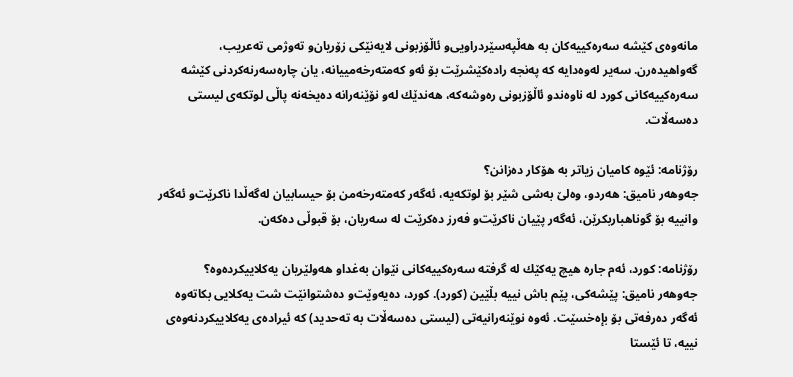مانه‌وه‌ی كێشه‌ سه‌ره‌كییه‌كان به‌ هه‌ڵپه‌سێردراویی‌و ئاڵۆزبونی لایه‌نێكی زۆریان‌و ته‌وژمی ته‌عریب، گه‌واهیده‌رن. سه‌یر له‌وه‌دایه‌ كه‌ په‌نجه راده‌كێشرێت بۆ ئه‌و كه‌مته‌رخه‌مییانه‌، یان چاره‌سه‌رنه‌كردنی كێشه‌ سه‌ره‌كییه‌كانی كورد له‌ ناوه‌ند‌و ئاڵۆزبونی ره‌وشه‌كه‌، هه‌ندێك له‌و نۆێنه‌رانه‌ ده‌یخه‌نه‌ پاڵی لوتكه‌ی لیستی ده‌سه‌ڵات.

رۆژنامه‌: ئێوه‌ كامیان زیاتر به‌ هۆكار ده‌زانن؟
جه‌وهه‌ر نامیق: هه‌ردو، وه‌لێ به‌شی شێر بۆ لوتكه‌یه‌، ئه‌گه‌ر كه‌مته‌رخه‌من بۆ حیسابیان له‌گه‌ڵدا ناكرێت‌و ئه‌گه‌ر وانییه‌ بۆ گوناهباربكرێن، ئه‌گه‌ر پێیان ناكرێت‌و فه‌رز ده‌كرێت له‌ سه‌ریان، بۆ قبوڵی ده‌كه‌ن.

رۆژنامه‌: كورد، ئه‌م جاره‌ هیچ یه‌كێك له‌ گرفته‌ سه‌ره‌كییه‌كانی نێوان به‌غدا‌و هه‌ولێریان یه‌كلاییكرده‌وه‌؟
جه‌وهه‌ر نامیق: پێشه‌كی، پێم باش نییه‌ بڵێین (كورد). كورد، ده‌یه‌وێت‌و ده‌شتوانێت شت یه‌كلایی بكاته‌وه‌ ئه‌گه‌ر ده‌رفه‌تی بۆ بإه‌خسێت. ئه‌وه‌ نوێنه‌رانیه‌تی (لیستی ده‌سه‌ڵات به‌ ته‌حدید) كه‌ ئیراده‌ی یه‌كلاییكردنه‌وه‌ی نییه‌، تا ئێستا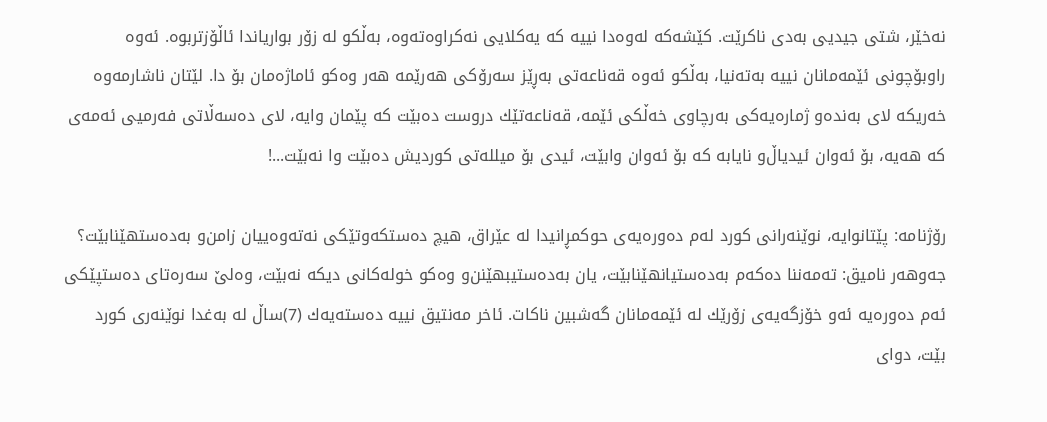نه‌خێر، شتی جیدیی به‌دی ناكرێت. كێشه‌كه‌ له‌وه‌دا نییه‌ كه‌ یه‌كلایی نه‌كراوه‌ته‌وه‌، به‌ڵكو له‌ زۆر بواریاندا ئاڵۆزتربوه‌. ئه‌وه‌ راوبۆچونی ئێمه‌مانان نییه به‌ته‌نیا، به‌ڵكو ئه‌وه‌ قه‌ناعه‌تی به‌ڕێز سه‌رۆكی هه‌رێمه‌ هه‌ر وه‌كو ئاماژه‌مان بۆ دا. لێتان ناشارمه‌وه‌ خه‌ریكه‌ لای به‌نده‌‌و ژماره‌یه‌كی به‌رچاوی خه‌ڵكی ئێمه‌، قه‌ناعه‌تێك دروست ده‌بێت كه‌ پێمان وایه‌، لای ده‌سه‌ڵاتی فه‌رمیی ئه‌مه‌ی كه‌ هه‌یه، بۆ ئه‌وان ئیدیاڵ‌‌و نایابه‌ كه‌ بۆ ئه‌وان وابێت، ئیدی بۆ میلله‌تی كوردیش ده‌بێت وا نه‌بێت...!

رۆژنامه‌: پێتانوایه‌، نوێنه‌رانی كورد له‌م ده‌وره‌یه‌ی حوكمڕانیدا له‌ عێراق، هیچ ده‌ستكه‌وتێكی نه‌ته‌وه‌ییان زامن‌و به‌ده‌ستهێنابێت؟
جه‌وهه‌ر نامیق: ته‌مه‌ننا ده‌كه‌م به‌ده‌ستیانهێنابێت، یان به‌ده‌ستیبهێنن‌و وه‌كو خوله‌كانی دیكه‌ نه‌بێت، وه‌لێ سه‌ره‌تای ده‌ستپێكی ئه‌م ده‌وره‌یه‌ ئه‌و خۆزگه‌یه‌ی زۆرێك له‌ ئێمه‌مانان گه‌شبین ناكات. ئاخر مه‌نتیق نییه‌ ده‌سته‌یه‌ك (7)ساڵ‌ له‌ به‌غدا نوێنه‌ری كورد بێت، دوای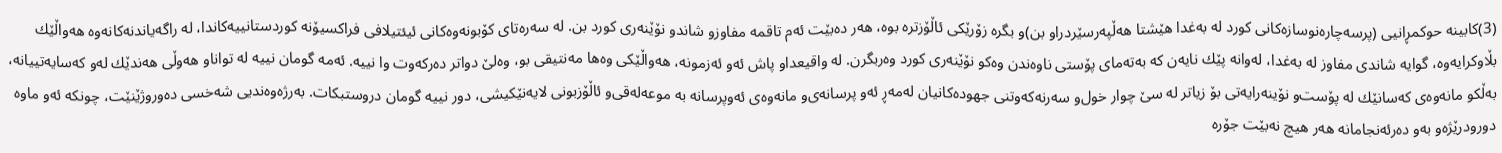(3)كابینه‌ حوكمڕانیی (پرسه‌چاره‌نوسازه‌كانی كورد له‌ به‌غدا هێشتا هه‌ڵپه‌رسێردراو بن)و بگره‌ زۆرێكی ئاڵۆزتره‌ بوه‌، هه‌ر ده‌بێت ئه‌م تاقمه‌ مفاوز‌و شاند‌و نۆێنه‌ری كورد بن. له‌ سه‌ره‌تای كۆبونه‌وه‌كانی ئیئتیلافی فراكسیۆنه‌ كوردستانییه‌كاندا، له‌ راگه‌یاندنه‌كانه‌وه‌ هه‌واڵێك بڵاوكرایه‌وه‌، گوایه‌ شاندی مفاوز له‌ به‌غدا، له‌وانه‌ پێك نایه‌ن كه‌ به‌ته‌مای‌ پۆستی ناوه‌ندن وه‌كو نۆێنه‌ری كورد وه‌ربگرن. له‌ واقیعدا‌و پاش ئه‌و ئه‌زمونه‌، هه‌واڵێكی وه‌ها مه‌نتیقی بو، وه‌لێ دواتر ده‌ركه‌وت وا نییه‌. ئه‌مه‌ گومان نییه‌ له‌ توانا‌و هه‌وڵی هه‌ندێك له‌و كه‌سایه‌تییانه‌، به‌ڵكو مانه‌وه‌ی كه‌سانێك له‌ پۆست‌و نۆینه‌رایه‌تی بۆ زیاتر له‌ سێ چوار خول‌و سه‌رنه‌كه‌وتنی جهوده‌كانیان له‌مه‌ڕ ئه‌و پرسانه‌ی‌و مانه‌وه‌ی ئه‌وپرسانه‌ به‌ موعه‌له‌قی‌و ئاڵۆزبونی لایه‌نێكیشی، دور نییه‌ گومان دروستبكات. به‌رژه‌وه‌ندیی شه‌خسی ده‌وروژێنێت، چونكه‌ ئه‌و ماوه‌ دور‌ودرێژه‌‌و به‌و ده‌رئه‌نجامانه‌ هه‌ر هیچ نه‌بێت جۆره‌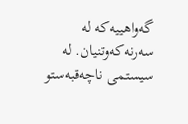گه‌واهییه‌كه‌ له‌ سه‌رنه‌كه‌وتنیان. له‌ سیستمی ناچه‌قبه‌ستو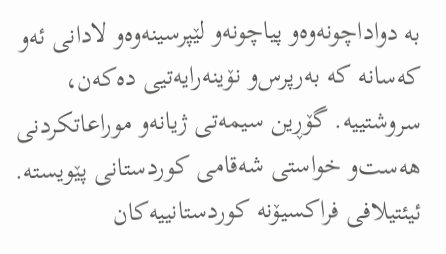به‌ دواداچونه‌وه‌‌و پیاچونه‌‌و لێپرسینه‌وه‌‌و لادانی ئه‌و كه‌سانه‌ كه‌ به‌رپرس‌و نۆینه‌رایه‌تیی ده‌كه‌ن، سروشتییه‌. گۆڕین سیمه‌تی ژیانه‌‌و موراعاتكردنی هه‌ست‌و خواستی شه‌قامی كوردستانی پێویسته‌. ئیئتیلافی فراكسیۆنه‌ كوردستانییه‌كان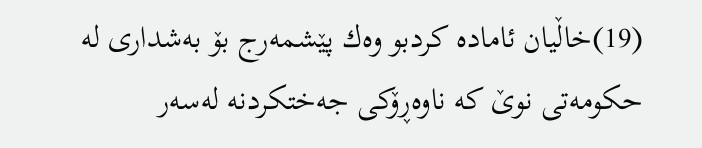(19)خاڵیان ئاماده‌ كردبو وه‌ك پێشمه‌رج بۆ به‌شداری له‌ حكومه‌تی نوێ‌ كه‌ ناوه‌ڕۆكی جه‌ختكردنه‌ له‌سه‌ر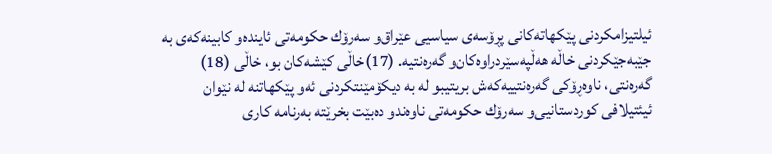ئیلتیزامكردنی پێكهاته‌كانی پڕۆسه‌ی سیاسیی عێراق‌و سه‌رۆك حكومه‌تی ئاینده‌‌و كابینه‌كه‌ی به‌ جێبه‌جێكردنی خاڵه‌ هه‌ڵپه‌سێردراوه‌كان‌و گه‌ره‌نتیه‌. (17)خاڵی كێشه‌كان بو، خاڵی (18) گه‌ره‌نتی، ناوه‌ڕۆكی گه‌ره‌نتییه‌كه‌ش بریتیبو له‌ به‌ دیكۆمێنتكردنی ئه‌و پێكهاتنه‌ له‌ نێوان ئیئتیلافی كوردستانیی‌و سه‌رۆك حكومه‌تی ناوه‌ند‌و ده‌بێت بخرێته‌ به‌رنامه‌ كاری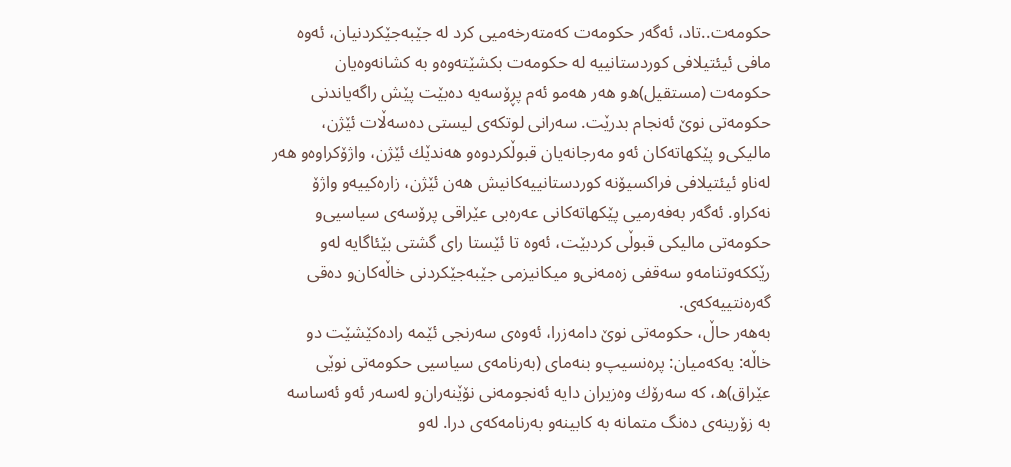حكومه‌ت..تاد، ئه‌گه‌ر حكومه‌ت كه‌مته‌رخه‌میی كرد له‌ جێبه‌جێكردنیان، ئه‌وه‌ مافی‌ ئیئتیلافی كوردستانییه‌ له‌ حكومه‌ت بكشێته‌وه‌‌و به‌ كشانه‌وه‌یان حكومه‌ت (مستقیل)ه‌‌و هه‌ر هه‌مو ئه‌م پڕۆسه‌یه‌ ده‌بێت پێش راگه‌یاندنی حكومه‌تی نوێ‌ ئه‌نجام بدرێت. سه‌رانی لوتكه‌ی لیستی ده‌سه‌ڵات ئێژن، مالیكی‌و پێكهاته‌كان ئه‌و مه‌رجانه‌یان قبوڵكردوه‌‌و هه‌ندێك ئێژن، واژۆكراوه‌‌و هه‌ر له‌ناو ئیئتیلافی فراكسیۆنه‌ كوردستانییه‌كانیش هه‌ن ئێژن، زاره‌كییه‌‌و واژۆ نه‌كراو. ئه‌گه‌ر به‌فه‌رمیی پێكهاته‌كانی عه‌ره‌بی عێراقی پرۆسه‌ی سیاسیی‌و حكومه‌تی مالیكی قبوڵی كردبێت، ئه‌وه‌ تا ئێستا رای گشتی بێئاگایه‌ له‌و رێككه‌وتنامه‌‌و سه‌قفی زه‌مه‌نی‌و میكانیزمی جێبه‌جێكردنی‌ خاڵه‌كان‌و ده‌قی گه‌ره‌نتییه‌كه‌ی.
به‌هه‌ر حاڵ‌، حكومه‌تی نوێ‌ دامه‌زرا، ئه‌وه‌ی سه‌رنجی ئێمه‌ راده‌كێشێت دو خاڵه‌: یه‌كه‌میان: پره‌نسیپ‌و بنه‌مای (به‌رنامه‌ی سیاسیی حكومه‌تی نوێی عێراق)ه‌، كه‌ سه‌رۆك وه‌زیران دایه‌ ئه‌نجومه‌نی نۆێنه‌ران‌و له‌سه‌ر ئه‌و ئه‌ساسه‌ به‌ زۆرینه‌ی ده‌نگ متمانه‌ به‌ كابینه‌‌و به‌رنامه‌كه‌ی درا. له‌و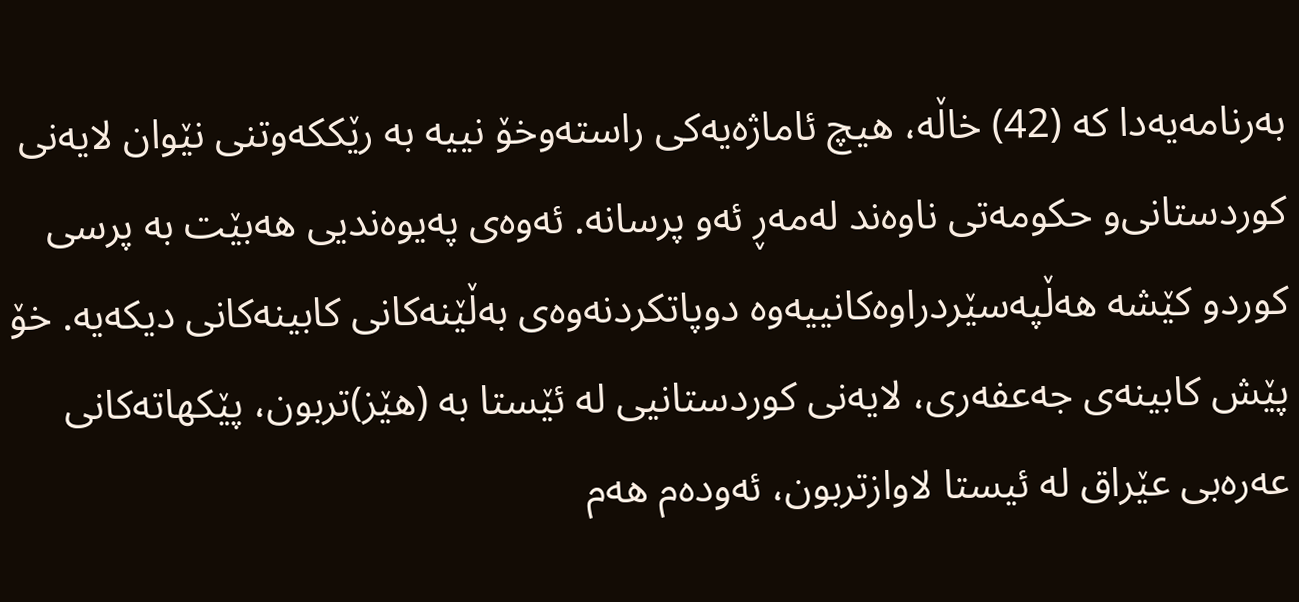به‌رنامه‌یه‌دا كه‌ (42) خاڵه‌، هیچ ئاماژه‌یه‌كی راسته‌وخۆ نییه‌ به‌ رێككه‌وتنی‌ نێوان لایه‌نی كوردستانی‌و حكومه‌تی ناوه‌ند له‌مه‌ڕ ئه‌و پرسانه‌. ئه‌وه‌ی په‌یوه‌ندیی هه‌بێت به‌ پرسی كورد‌و كێشه‌ هه‌ڵپه‌سێردراوه‌كانییه‌وه‌ دوپاتكردنه‌وه‌ی به‌ڵێنه‌كانی كابینه‌كانی دیكه‌یه‌. خۆ پێش كابینه‌ی جه‌عفه‌ری، لایه‌نی كوردستانیی له‌ ئێستا به‌ (هێز)تربون، پێكهاته‌كانی عه‌ره‌بی عێراق له‌ ئیستا لاوازتربون، ئه‌وده‌م هه‌م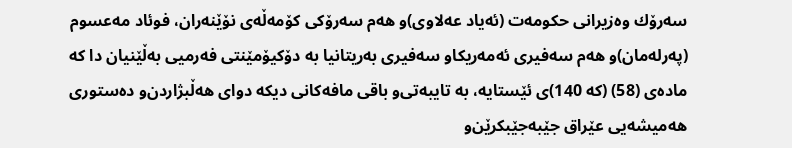سه‌رۆك وه‌زیرانی حكومه‌ت (ئه‌یاد عه‌لاوی)و هه‌م سه‌رۆكی كۆمه‌ڵه‌ی نۆێنه‌ران، فوئاد مه‌عسوم (په‌رله‌مان)و هه‌م سه‌فیری ئه‌مه‌ریكا‌و سه‌فیری به‌ریتانیا به‌ دۆكیۆمێنتی فه‌رمیی به‌ڵێنیان دا كه‌ ماده‌ی (58) (كه‌ 140)ی ئێستایه‌، به‌ تایبه‌تی‌و باقی مافه‌كانی دیكه‌ دوای هه‌ڵبژاردن‌و ده‌ستوری هه‌میشه‌یی عێراق جێبه‌جێبكرێن‌و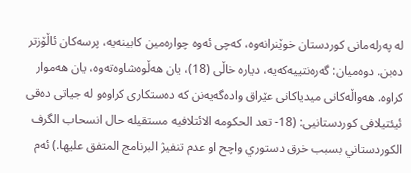له‌ په‌رله‌مانی كوردستان خوێنرانه‌وه‌، كه‌چی ئه‌وه‌ چواره‌مین كابینه‌یه‌، پرسه‌كان ئاڵۆزتر ده‌بن. دوه‌میان: گه‌ره‌نتییه‌كه‌یه‌، دیاره‌ خاڵی (18)، یان هه‌ڵوه‌شاوه‌ته‌وه‌، یان هه‌موار كراوه‌. هه‌واڵه‌كانی میدیاكانی عێراق واده‌گه‌یه‌نن كه‌ ده‌ستكاری كراوه‌‌و له‌ جیاتی ده‌قی ئیئتیلافی كوردستانیی: (18- تعد الحكومه‌ الائتلافيه‌ مستقيله‌ حال انسحاب الگرف الكوردستاني بسبب خرق دستوري واچح او عدم تنفيژ البرنامج المتفق عليها.) ئه‌م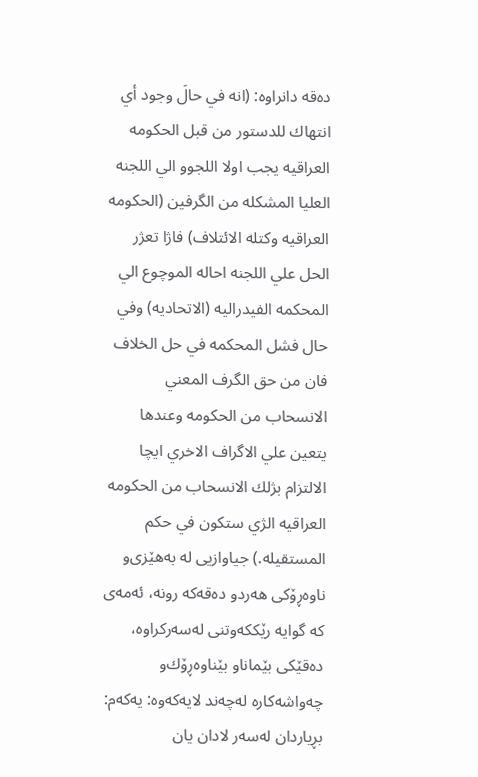ده‌قه‌ دانراوه‌: (انه‌ في حالَ وجود أي انتهاك للدستور من قبل الحكومه‌ العراقيه‌ يجب اولا اللجوو الي اللجنه‌ العليا المشكله‌ من الگرفين (الحكومه‌ العراقيه‌ وكتله‌ الائتلاف) فاژا تعژر الحل علي اللجنه‌ احاله‌ الموچوع الي المحكمه‌ الفيدراليه‌ (الاتحاديه‌) وفي حال فشل المحكمه‌ في حل الخلاف فان من حق الگرف المعني الانسحاب من الحكومه‌ وعندها يتعين علي الاگراف الاخري ايچا الالتزام بژلك الانسحاب من الحكومه‌ العراقيه‌ الژي ستكون في حكم المستقيله‌.) جیاوازیی له‌ به‌هێزی‌و ناوه‌ڕۆكی هه‌ردو ده‌قه‌كه‌ رونه‌، ئه‌مه‌ی كه‌ گوایه‌ رێككه‌وتنی له‌سه‌ركراوه‌، ده‌قێكی بێمانا‌و بێناوه‌ڕۆك‌و چه‌واشه‌كاره له‌چه‌ند لایه‌كه‌وه‌: یه‌كه‌م: بڕیاردان له‌سه‌ر لادان یان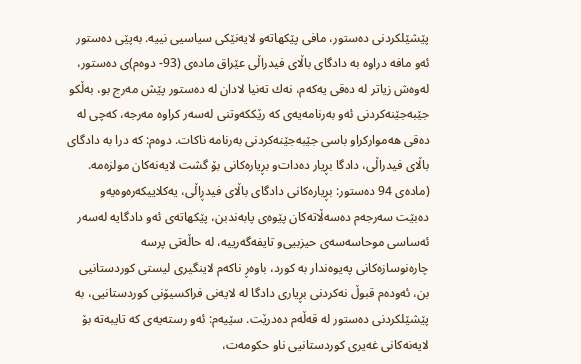پێشێلكردنی ده‌ستور، مافی پێكهاته‌‌و لایه‌نێكی سیاسیی نییه‌. به‌پێی ده‌ستور ئه‌و مافه‌ دراوه‌ به‌ دادگای باڵای فیدراڵی عێراق ماده‌ی (93- دوه‌م)ی ده‌ستور، له‌وه‌ش زیاتر له‌ ده‌قی یه‌كه‌م، نه‌ك ته‌نیا لادان له‌ ده‌ستور پێش مه‌رج بو، به‌ڵكو جێبه‌جێنه‌كردنی ئه‌و به‌رنامه‌یه‌ی كه‌ رێككه‌وتنی له‌سه‌ر كراوه‌ مه‌رجه‌، كه‌چی له‌ ده‌قی هه‌مواركراو باسی جێبه‌جێنه‌كردنی به‌رنامه‌ ناكات. دوه‌م: كه‌ درا به‌ دادگای باڵای فیدراڵی، دادگا بڕیار ده‌دات‌و بڕیاره‌كانی بۆ گشت لایه‌نه‌كان مولزه‌مه‌. (ماده‌ی 94 ده‌ستور: بڕیاره‌کانی‌ دادگای‌ باڵای‌ فیدڕاڵی‌، یه‌کلاییکه‌ره‌وه‌یه‌و ده‌بێت سه‌رجه‌م ده‌سه‌ڵاته‌کان پێوه‌ی‌ پابه‌ندبن، پێكهاته‌ی ئه‌و دادگایه له‌سه‌ر ئه‌ساسی موحاسه‌سه‌ی حیزبیی‌و تایفه‌گه‌رییه‌، له‌ حاڵه‌تی پرسه‌ چاره‌نوسازه‌كانی په‌یوه‌ندار به‌ كورد، باوه‌ڕ ناكه‌م لاینگیری لیستی كوردستانیی بن، ئه‌وده‌م قبوڵ‌ نه‌كردنی بڕیاری دادگا له‌ لایه‌نی فراكسیۆنی كوردستانیی، به‌ پێشێلكردنی ده‌ستور له‌ قه‌ڵه‌م ده‌درێت. سێیه‌م: ئه‌و رسته‌یه‌ی‌ كه تایبه‌ته‌ بۆ لایه‌نه‌كانی غه‌یری‌ كوردستانیی ناو حكومه‌ت،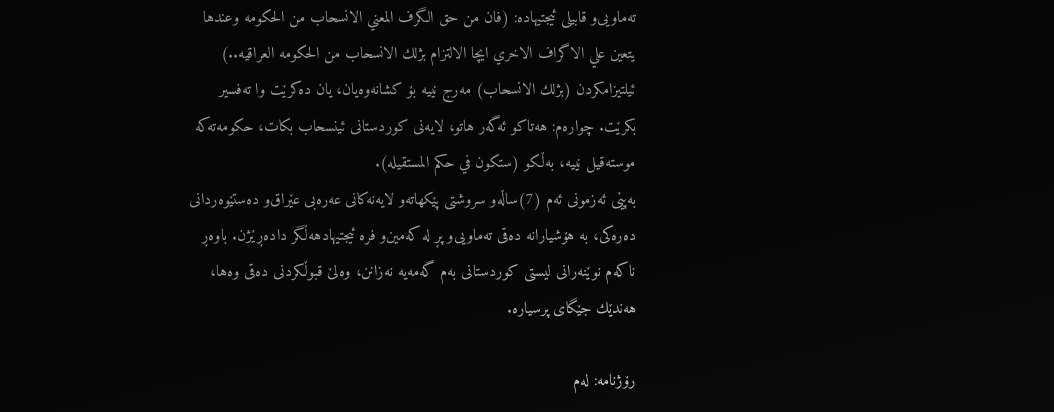ته‌ماویی‌و قابیلی ئیجتیهاده‌: (فان من حق الگرف المعني الانسحاب من الحكومه‌ وعندها يتعين علي الاگراف الاخري ايچا الالتزام بژلك الانسحاب من الحكومه‌ العراقيه‌..) ئیلتیزامكردن (بژلك الانسحاب) مه‌رج نییه‌ بۆ كشانه‌وه‌یان، یان ده‌كرێت وا ته‌فسیر بكرێت. چواره‌م: هه‌تاكو ئه‌گه‌ر هاتو، لایه‌نی كوردستانی ئینسحاب بكات، حكومه‌ته‌كه‌ موسته‌قیل نییه‌، به‌ڵكو (ستكون في حكم المستقيله‌).
به‌پێی ئه‌زمونی ئه‌م (7)ساڵه‌‌و سروشتی پێكهاته‌‌و لایه‌نه‌كانی عه‌ره‌بی عێراق‌و ده‌ستێوه‌ردانی ده‌ره‌كی، به‌ هۆشیارانه‌ ده‌قی ته‌ماویی‌و پڕ له‌ كه‌مین‌و فره‌ ئیجتیهادهه‌ڵگر داده‌ڕێژن. باوه‌ڕ ناكه‌م نوێنه‌رانی لیستی كوردستانی به‌م گه‌مه‌یه‌ نه‌زانن، وه‌لێ قبوڵكردنی ده‌قی وه‌ها، هه‌ندێك جێگای پرسیاره‌.

رۆژنامه‌: له‌م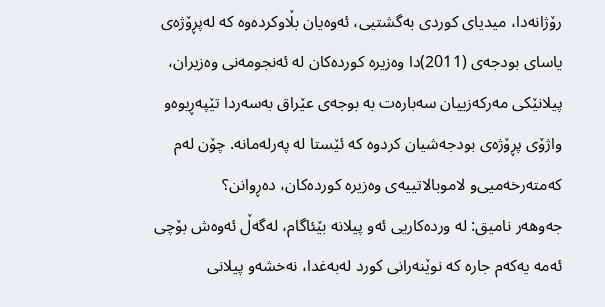رۆژانه‌دا، میدیای كوردی به‌گشتیی، ئه‌وه‌یان بڵاوكرده‌وه‌ كه‌ له‌پڕۆژه‌ی یاسای بودجه‌ی (2011)دا وه‌زیره‌ كورده‌كان له‌ ئه‌نجومه‌نی وه‌زیران، پیلانێكی مه‌ركه‌زییان سه‌باره‌ت به‌ بوجه‌ی عێراق به‌سه‌ردا تێپه‌ڕیوه‌‌و واژۆی پڕۆژه‌ی بودجه‌شیان كردوه‌ كه‌ ئێستا له‌ په‌رله‌مانه‌. چۆن له‌م كه‌مته‌رخه‌میی‌و لاموبالاتییه‌ی وه‌زیره‌ كورده‌كان، ده‌ڕوانن؟
جه‌وهه‌ر نامیق: له‌ ورده‌كاریی ئه‌و پیلانه‌ بێئاگام، له‌گه‌ڵ‌ ئه‌وه‌ش بۆچی ئه‌مه‌ یه‌كه‌م جاره‌ كه‌ نوێنه‌رانی كورد له‌به‌غدا، نه‌خشه‌‌و پیلانی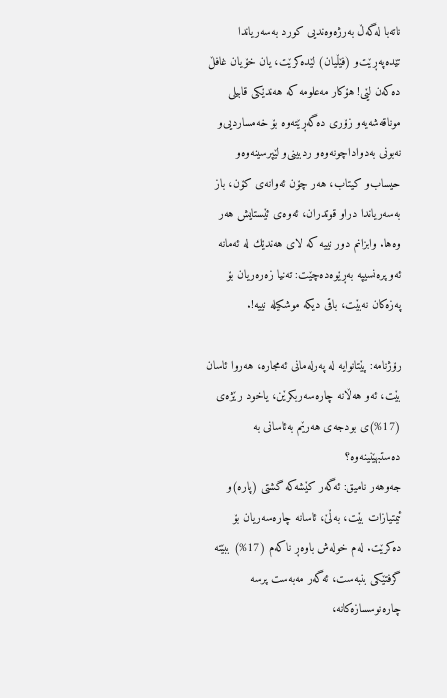ناته‌با له‌گه‌ڵ‌ به‌رژه‌وه‌ندیی كورد به‌سه‌ریاندا تێده‌په‌ڕێت‌و (فێڵیان) لێده‌كرێت، یان خۆیان غافڵ‌ ده‌كه‌ن لێی! هۆكار مه‌علومه‌ كه‌ هه‌ندێكی قابیلی موناقه‌شه‌یه‌‌و زۆری ده‌گه‌ڕێته‌وه‌ بۆ خه‌مساردیی‌و نه‌بونی به‌دواداچونه‌وه‌‌و ردبینی‌و لێپرسینه‌وه‌‌و حیساب‌و كیتاب، هه‌ر چۆن ئه‌وانه‌ی كۆن، باز به‌سه‌ریاندا درا‌و قوتدران، ئه‌وه‌ی ئێستایش هه‌ر وه‌ها. وابزانم دور نییه‌ كه‌ لای هه‌ندێك له‌ ئه‌مانه‌ ئه‌و پره‌نسیپه‌ به‌ڕێوه‌ده‌چێت: ته‌نیا زه‌ره‌ریان بۆ په‌زه‌كان نه‌بێت، باقی دیكه‌ موشكیله‌ نییه‌!.

رۆژنامه‌: پێتانوایه‌ له‌ په‌رله‌مانی ئه‌مجاره‌، هه‌روا ئاسان بێت، ئه‌و هه‌ڵانه‌ چاره‌سه‌ربكرێن، یاخود رێژه‌ی (17%)ی بودجه‌ی هه‌رێم به‌ئاسانی به‌ ده‌ستبهێنینه‌وه‌؟
جه‌وهه‌ر نامیق: ئه‌گه‌ر كێشه‌كه‌ گشتی (پاره‌)و ئیمتیازات بێت، به‌ڵێ، ئاسانه‌ چاره‌سه‌ریان بۆ ده‌كرێت. له‌م خوله‌ش باوه‌ڕ ناكه‌م (17%) ببێته‌ گرفتێكی بنبه‌ست، ئه‌گه‌ر مه‌به‌ست پرسه‌ چاره‌نوسسازه‌كانه‌،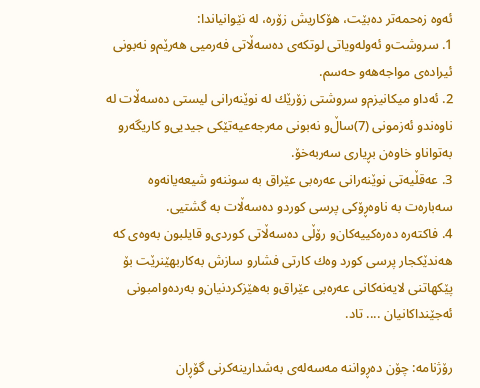ئه‌وه‌ زه‌حمه‌تر ده‌بێت، هۆكاریش زۆره‌، له‌ نێوانیاندا:
1. سروشت‌و ئه‌وله‌ویاتی لوتكه‌ی ده‌سه‌ڵاتی فه‌رمیی هه‌رێم‌و نه‌بونی ئیراده‌ی مواجه‌هه‌‌و حه‌سم.
2. ئه‌دا‌و میكانیزم‌و سروشتی زۆرێك له‌ نوێنه‌رانی لیستی ده‌سه‌ڵات له‌ ناوه‌ند‌و ئه‌زمونی (7)ساڵ‌‌و نه‌بونی مه‌رجه‌عیه‌تێكی جیدیی‌و كاریگه‌ر‌و به‌توانا‌و خاوه‌ن بڕیاری سه‌ربه‌خۆ.
3. عه‌قڵیه‌تی نوێنه‌رانی عه‌ره‌بی عێراق به‌ سوننه‌‌و شیعه‌یانه‌وه‌ سه‌باره‌ت به‌ ناوه‌ڕۆكی پرسی كورد‌و ده‌سه‌ڵات به‌ گشتیی.
4. فاكته‌ره‌ ده‌ره‌كییه‌كان‌و رۆڵی ده‌سه‌ڵاتی كوردی‌و قایلبون به‌وه‌ی كه‌ هه‌ندێكجار پرسی كورد وه‌ك كارتی فشار‌و سازش به‌كاربهێنرێت بۆ پێكهاتنی لایه‌نه‌كانی عه‌ره‌بی عێراق‌و به‌هێزكردنیان‌و به‌رده‌وامبونی ئه‌جێنداكانیان .... تاد.

رۆژنامه‌: چۆن ده‌ڕواننه‌ مه‌سه‌له‌ی به‌شدارینه‌كرنی گۆڕان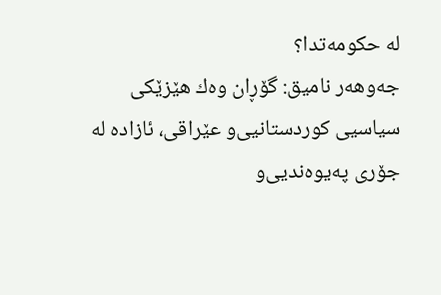له‌ حكومه‌تدا؟
جه‌وهه‌ر نامیق: گۆڕان وه‌ك هێزێكی سیاسیی كوردستانیی‌و عێراقی، ئازاده‌ له‌ جۆری په‌یوه‌ندیی‌و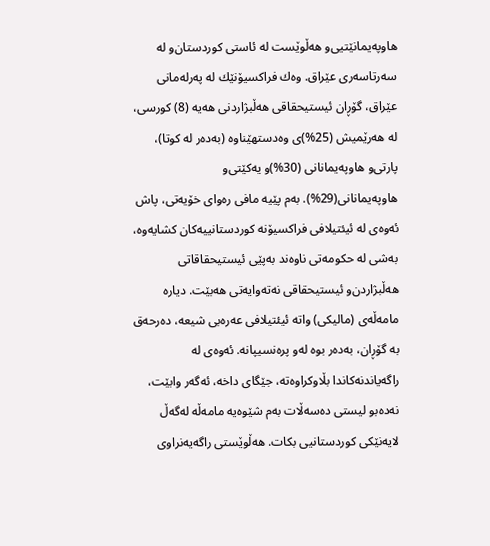هاوپه‌یمانێتیی‌و هه‌ڵوێست له‌ ئاستی كوردستان‌و له‌ سه‌رتاسه‌ری عێراق. وه‌ك فراكسیۆنێك له‌ په‌رله‌مانی عێراق، گۆڕان ئیستیحقاقی هه‌ڵبژاردنی هه‌یه‌ (8) كورسی، له‌ هه‌رێمیش (25%)ی وه‌دستهێناوه‌ (به‌ده‌ر له‌ كوتا)، پارتی‌و هاوپه‌یمانانی (30%)و یه‌كێتی‌و هاوپه‌یمانانی(29%). به‌م پێیه‌ مافی ره‌وای خۆیه‌تی، پاش ئه‌وه‌ی له‌ ئیئتیلافی فراكسیۆنه‌ كوردستانییه‌كان كشایه‌وه‌، به‌شی له‌ حكومه‌تی ناوه‌ند به‌پێی ئیستیحقاقاتی هه‌ڵبژاردن‌و ئیستیحقاقی نه‌ته‌وایه‌تی هه‌بێت. دیاره‌ مامه‌ڵه‌ی (مالیكی) واته‌ ئیئتیلافی عه‌ره‌بی شیعه‌، ده‌رحه‌ق به‌ گۆڕان، به‌ده‌ر بوه‌ له‌و پره‌نسیپانه‌. ئه‌وه‌ی له‌ راگه‌یاندنه‌كاندا بڵاوكراوه‌ته‌، جێگای داخه‌، ئه‌گه‌ر وابێت، نه‌ده‌بو لیستی ده‌سه‌ڵات به‌م شێوه‌یه‌ مامه‌ڵه‌ له‌گه‌ڵ‌ لایه‌نێكی كوردستانیی بكات. هه‌ڵوێستی راگه‌یه‌نراوی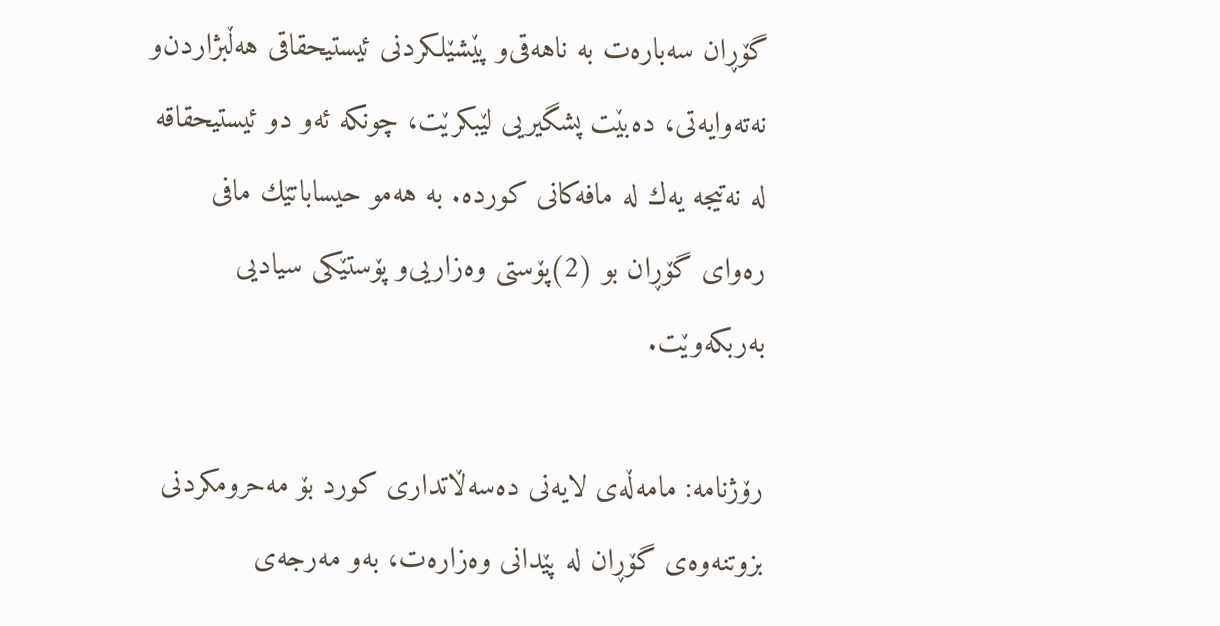گۆڕان سه‌باره‌ت به‌ ناهه‌قی‌و پێشێلكردنی ئیستیحقاقی هه‌ڵبژاردن‌و نه‌ته‌وایه‌تی، ده‌بێت پشگیریی لێبكرێت، چونكه‌ ئه‌و دو ئیستیحقاقه‌ له‌ نه‌تیجه یه‌ك له‌ مافه‌كانی كورده‌. به‌ هه‌مو حیساباتێك مافی ره‌وای گۆڕان بو (2)پۆستی وه‌زاریی‌و پۆستێكی سیادیی به‌ربكه‌وێت.

رۆژنامه‌: مامه‌ڵه‌ی‌ لایه‌نی‌ ده‌سه‌ڵاتداری‌ كورد بۆ مه‌حرومكردنی‌ بزوتنه‌وه‌ی‌ گۆڕان له‌ پێدانی‌ وه‌زاره‌ت، به‌و مه‌رجه‌ی‌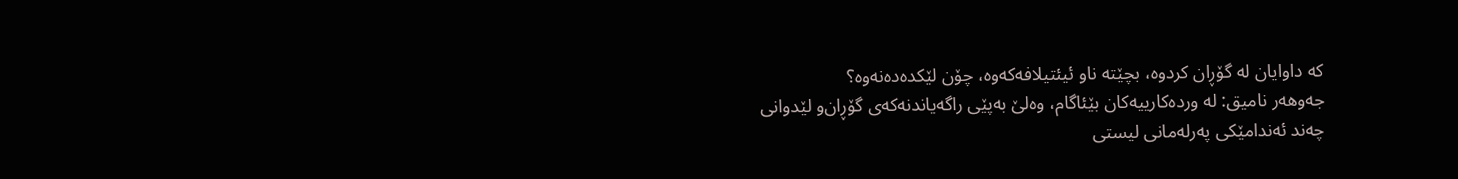كه‌ داوایان له‌ گۆڕان كردوه‌، بچێته‌ ناو ئیئتیلافه‌كه‌وه‌، چۆن لێكده‌ده‌نه‌وه‌؟
جه‌وهه‌ر نامیق: له‌ ورده‌كارییه‌كان بێئاگام، وه‌لێ به‌پێی راگه‌یاندنه‌كه‌ی گۆڕان‌و لێدوانی‌ چه‌ند ئه‌ندامێكی په‌رله‌مانی لیستی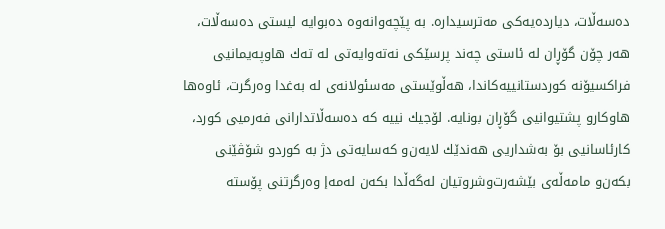ده‌سه‌ڵات، دیارده‌یه‌كی مه‌ترسیداره‌. به‌ پێچه‌وانه‌وه‌ ده‌بوایه‌ لیستی ده‌سه‌ڵات، هه‌ر چۆن گۆڕان له‌ ئاستی چه‌ند پرسێكی نه‌ته‌وایه‌تی له‌ ته‌ك هاوپه‌یمانیی فراكسیۆنه‌ كوردستانییه‌كاندا، هه‌ڵوێستی مه‌سئولانه‌ی له‌ به‌غدا وه‌رگرت، ئاوه‌ها هاوكار‌و پشتیوانیی گۆڕان بونایه. لۆجیك نییه‌ كه‌ ده‌سه‌ڵاتدارانی فه‌رمیی كورد، كارئاسانیی بۆ به‌شداریی هه‌ندێك لایه‌ن‌و كه‌سایه‌تی دژ به‌ كورد‌و شۆڤێنی بكه‌ن‌و مامه‌ڵه‌ی بێشه‌رت‌وشروتیان له‌گه‌ڵدا بكه‌ن له‌مه‌إ وه‌رگرتنی پۆسته‌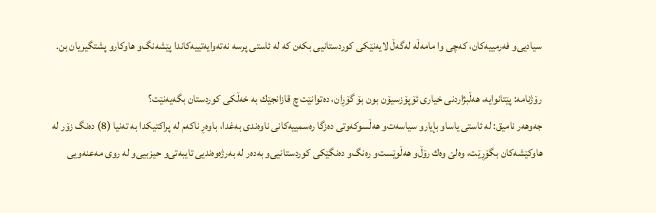سیادیی‌و فه‌رمییه‌كان، كه‌چی وا مامه‌ڵه‌ له‌گه‌ڵ‌ لایه‌نێكی كوردستانیی بكه‌ن كه‌ له‌ ئاستی پرسه‌ نه‌ته‌وایه‌تییه‌كاندا پێشه‌نگ‌و هاوكار‌و پشتگیریان بن.

رۆژنامه‌: پێتانوایه‌، هه‌ڵبژاردنی‌ خیاری‌ ئۆپۆزسیۆن بون بۆ گۆڕان، ده‌توانێت چ قازانجێك به‌ خه‌ڵكی‌ كوردستان بگه‌یه‌نێت؟
جه‌وهه‌ر نامیق: له‌ ئاستی یاسا‌و بإیار‌و سیاسه‌ت‌و هه‌ڵسوكه‌وتی ده‌زگا ره‌سمییه‌كانی ناوه‌ندی به‌غدا، باوه‌ڕ ناكه‌م له‌ پراكتیكدا به‌ ته‌نیا (8) ده‌نگ زۆر له‌ هاوكێشه‌كان بگۆڕێت، وه‌لێ وه‌ك رۆڵ‌‌و هه‌ڵوێست‌و ره‌نگ‌و ده‌نگێكی كوردستانیی‌و به‌ده‌ر له‌ به‌رژه‌وه‌ندیی تایبه‌تی‌و حیزبیی‌و له‌ روی مه‌عنه‌ویی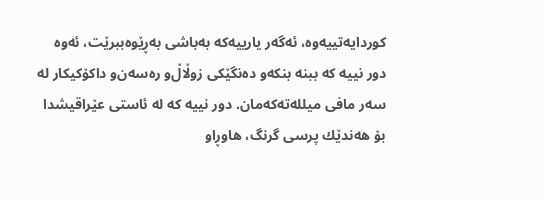كوردایه‌تییه‌وه‌، ئه‌گه‌ر یارییه‌كه‌ به‌باشی به‌ڕێوه‌ببرێت، ئه‌وه‌ دور نییه‌ كه‌ ببنه‌ بنكه‌و ده‌نگێكی زوڵاڵ‌‌و ره‌سه‌ن‌و داكۆكیكار له‌ سه‌ر مافی میلله‌ته‌كه‌مان. دور نییه‌ كه‌ له‌ ئاستی عێراقیشدا بۆ هه‌ندێك پرسی گرنگ، هاوڕاو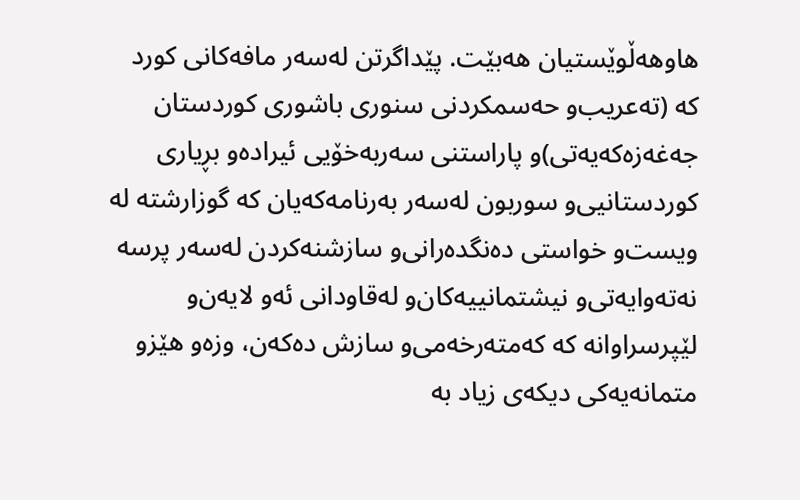هاوهه‌ڵوێستیان هه‌بێت. پێداگرتن له‌سه‌ر مافه‌كانی كورد كه‌ (ته‌عریب‌و حه‌سمكردنی سنوری باشوری كوردستان جه‌غه‌زه‌كه‌یه‌تی)و پاراستنی سه‌ربه‌خۆیی ئیراده‌‌و بڕیاری كوردستانیی‌و سوربون له‌سه‌ر به‌رنامه‌كه‌یان كه‌ گوزارشته‌ له‌ ویست‌و خواستی ده‌نگده‌رانی‌و سازشنه‌كردن له‌سه‌ر پرسه‌ نه‌ته‌وایه‌تی‌و نیشتمانییه‌كان‌و له‌قاودانی ئه‌و لایه‌ن‌و لێپرسراوانه‌ كه‌ كه‌مته‌رخه‌می‌و سازش ده‌كه‌ن، وزه‌‌و هێزو متمانه‌یه‌كی دیكه‌ی زیاد به‌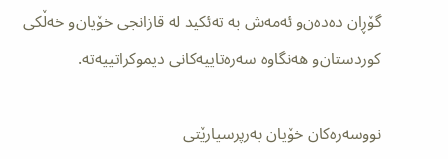گۆڕان ده‌ده‌ن‌و ئه‌مه‌ش به‌ ته‌ئكید له‌ قازانجی خۆیان‌و خه‌ڵكی كوردستان‌و هه‌نگاوه‌ سه‌ره‌تاییه‌كانی دیموكراتییه‌ته‌.

نووسەرەکان خۆیان بەرپرسیارێتی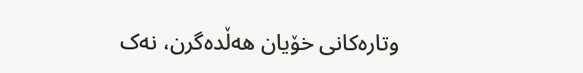وتارەکانی خۆیان هەڵدەگرن، نەک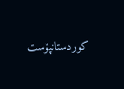کوردستانپۆست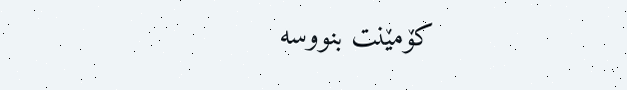کۆمێنت بنووسە